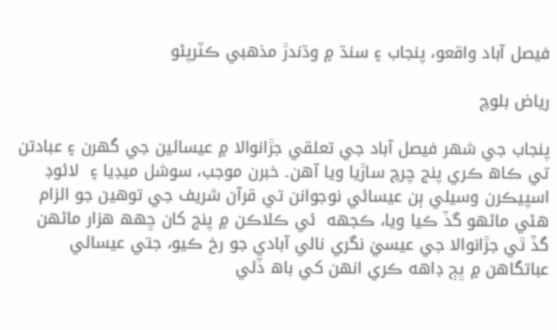فيصل آباد واقعو، پنجاب ۽ سنڌ ۾ وڌندڙ مذهبي ڪٽرپڻو

رياض بلوچ

پنجاب جي شهر فيصل آباد جي تعلقي جڙانوالا ۾ عيسائين جي گهرن ۽ عبادتن تي ڪاھ ڪري پنج چرچ ساڙيا ويا آهن۔ خبرن موجب، سوشل ميڊيا ۽  لائوڊ اسپيڪرن وسيلي ٻن عيسائي نوجوانن تي قرآن شريف جي توهين جو الزام هڻي ماڻهو گڏ ڪيا ويا، ڪجهه  ئي ڪلاڪن ۾ پنج کان ڇهھ هزار ماڻهن گڏ ٿي جڙانوالا جي عيسيٰ نگري نالي آبادي جو رخ ڪيو، جتي عيسائي عباتگاهن ۾ ڀڄ ڊاهه ڪري انهن کي باھ ڏئي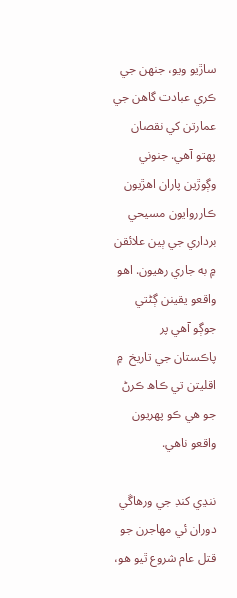ساڙيو ويو، جنهن جي ڪري عبادت گاهن جي عمارتن کي نقصان پهتو آهي. جنوني وڳوڙين پاران اهڙيون ڪارروايون مسيحي برداري جي ٻين علائقن ۾ به جاري رهيون. اهو واقعو يقينن ڳڻتي جوڳو آهي پر  پاڪستان جي تاريخ  ۾ اقليتن تي ڪاھ ڪرڻ جو هي ڪو پهريون واقعو ناهي.

ننڍي کنڊ جي ورهاڱي دوران ئي مهاجرن جو قتل عام شروع ٿيو هو،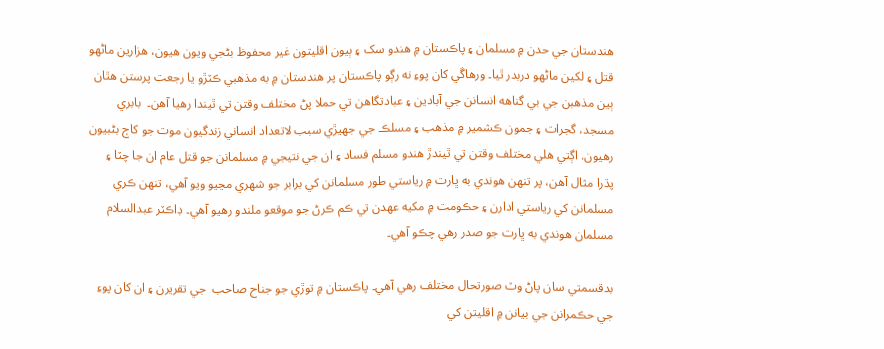هندستان جي حدن ۾ مسلمان ۽ پاڪستان ۾ هندو سک ۽ ٻيون اقليتون غير محفوظ بڻجي ويون هيون، هزارين ماڻهو قتل ۽ لکين ماڻهو دربدر ٿيا۔ ورهاڱي کان پوءِ نه رڳو پاڪستان پر هندستان ۾ به مذهبي ڪٽڙو يا رجعت پرستن هٿان  ٻين مذھبن جي بي گناهه انسانن جي آبادين ۽ عبادتگاهن تي حملا پڻ مختلف وقتن تي ٿيندا رهيا آهن۔  بابري مسجد، گجرات ۽ جمون ڪشمير ۾ مذهب ۽ مسلڪ جي جهيڙي سبب لاتعداد انساني زندگيون موت جو کاڄ بڻبيون رهيون. اڳتي هلي مختلف وقتن تي ٿيندڙ هندو مسلم فساد ۽ ان جي نتيجي ۾ مسلمانن جو قتل عام ان جا چٽا ۽ پڌرا مثال آهن، پر تنهن هوندي به ڀارت ۾ رياستي طور مسلمانن کي برابر جو شهري مڃيو ويو آهي، تنهن ڪري مسلمانن کي رياستي ادارن ۽ حڪومت ۾ مکيه عهدن تي ڪم ڪرڻ جو موقعو ملندو رهيو آهي۔ ڊاڪٽر عبدالسلام مسلمان هوندي به ڀارت جو صدر رهي چڪو آهي۔

بدقسمتي سان پاڻ وٽ صورتحال مختلف رهي آهي۔ پاڪستان ۾ توڙي جو جناح صاحب  جي تقريرن ۽ ان کان پوءِ جي حڪمرانن جي بيانن ۾ اقليتن کي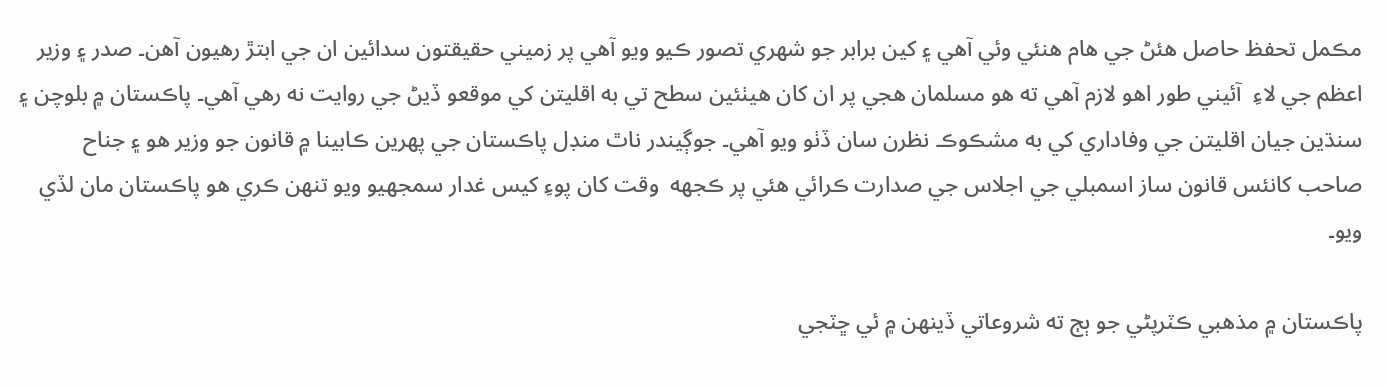مڪمل تحفظ حاصل هئڻ جي هام هنئي وئي آهي ۽ کين برابر جو شهري تصور ڪيو ويو آهي پر زميني حقيقتون سدائين ان جي ابتڙ رهيون آهن۔ صدر ۽ وزير اعظم جي لاءِ  آئيني طور اهو لازم آهي ته هو مسلمان هجي پر ان کان هيٺئين سطح تي به اقليتن کي موقعو ڏيڻ جي روايت نه رهي آهي۔ پاڪستان ۾ بلوچن ۽ سنڌين جيان اقليتن جي وفاداري کي به مشڪوڪ نظرن سان ڏٺو ويو آهي۔ جوڳيندر ناٿ منڊل پاڪستان جي پهرين ڪابينا ۾ قانون جو وزير هو ۽ جناح صاحب کانئس قانون ساز اسمبلي جي اجلاس جي صدارت ڪرائي هئي پر ڪجهه  وقت کان پوءِ کيس غدار سمجهيو ويو تنهن ڪري هو پاڪستان مان لڏي ويو۔

پاڪستان ۾ مذهبي ڪٽرپڻي جو ٻڄ ته شروعاتي ڏينهن ۾ ئي ڇٽجي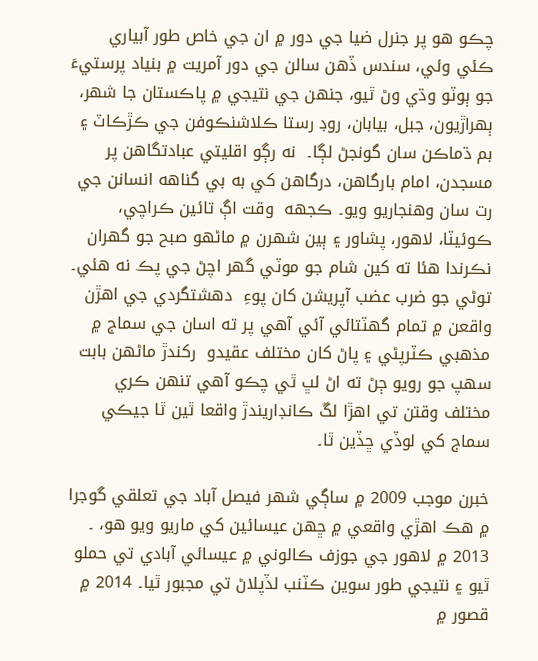چڪو هو پر جنرل ضيا جي دور ۾ ان جي خاص طور آبياري ڪئي وئي، سندس ڏهن سالن جي دور آمريت ۾ بنياد پرستيءَ جو ٻوٽو وڌي وڻ ٿيو، جنهن جي نتيجي ۾ پاڪستان جا شهر، ٻهراڙيون، جبل، بيابان، روڊ رستا ڪلاشنڪوفن جي ڪڙڪاٽ ۽ بم ڌماڪن سان گونجڻ لڳا۔  نه رڳو اقليتي عبادتگاهن پر  مسجدن، امام بارگاهن، درگاهن کي به بي گناهه انسانن جي رت سان وهنجاريو ويو۔ ڪجهه  وقت اڳ تائين ڪراچي، ڪوئيٽا، لاهور، پشاور ۽ ٻين شهرن ۾ ماڻهو صبح جو گهران نڪرندا هئا ته کين شام جو موٽي گهر اچڻ جي پڪ نه هئي۔ توڻي جو ضرب عضب آپريشن کان پوءِ  دهشتگردي جي اهڙن واقعن ۾ تمام گهٽتائي آئي آهي پر ته اسان جي سماج ۾ مذهبي ڪٽرپڻي ۽ پاڻ کان مختلف عقيدو  رکندڙ ماڻھن بابت سهپ جو رويو ڄڻ ته اڻ لڀ ٿي چڪو آهي تنهن ڪري مختلف وقتن تي اهڙا لڱ ڪانڊاريندڙ واقعا ٿين ٿا جيڪي سماج کي لوڏي ڇڏين ٿا۔

خبرن موجب 2009 ۾ ساڳي شهر فيصل آباد جي تعلقي گوجرا ۾ هڪ اهڙي واقعي ۾ ڇھن عيسائين کي ماريو ويو هو، ۔ 2013 ۾ لاهور جي جوزف ڪالوني ۾ عيسائي آبادي تي حملو ٿيو ۽ نتيجي طور سوين ڪٽنب لڏپلاڻ تي مجبور ٿيا۔ 2014 ۾ قصور ۾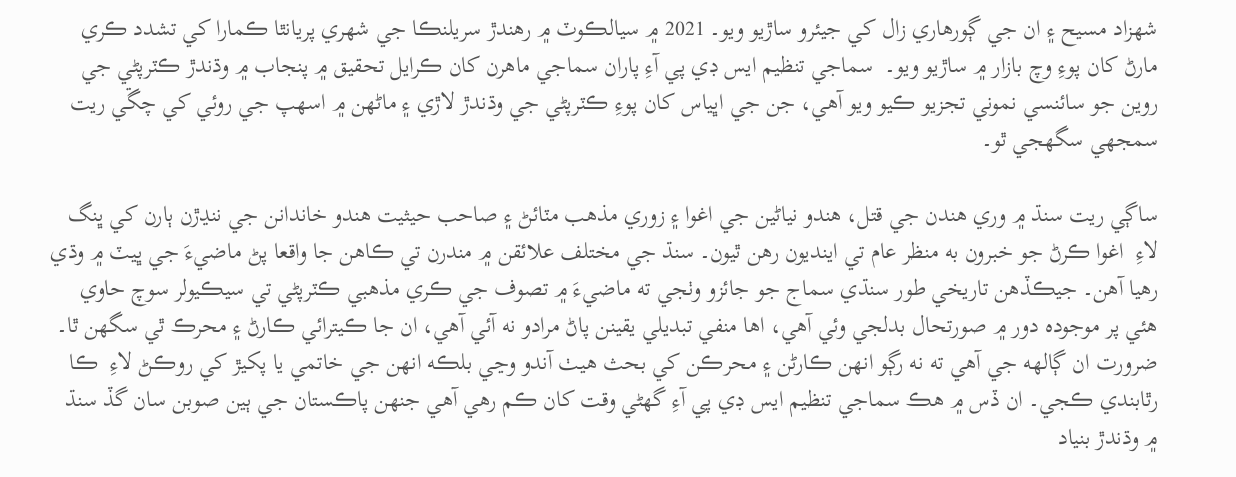شهزاد مسيح ۽ ان جي ڳورهاري زال کي جيئرو ساڙيو ويو۔ 2021 ۾ سيالڪوٽ ۾ رهندڙ سريلنڪا جي شهري پريانٿا ڪمارا کي تشدد ڪري مارڻ کان پوءِ وچ بازار ۾ ساڙيو ويو۔  سماجي تنظيم ايس ڊي پي آءِ پاران سماجي ماهرن کان ڪرايل تحقيق ۾ پنجاب ۾ وڌندڙ ڪٽرپڻي جي روين جو سائنسي نموني تجزيو ڪيو ويو آهي، جن جي اڀياس کان پوءِ ڪٽرپڻي جي وڌندڙ لاڙي ۽ ماڻهن ۾ اسهپ جي روئي کي چڱي ريت سمجهي سگهجي ٿو۔

ساڳي ريت سنڌ ۾ وري هندن جي قتل، هندو نياڻين جي اغوا ۽ زوري مذھب مٽائڻ ۽ صاحب حيثيت هندو خاندانن جي ننڍڙن ٻارن کي ڀنگ لاءِ  اغوا ڪرڻ جو خبرون به منظر عام تي اينديون رهن ٿيون۔ سنڌ جي مختلف علائقن ۾ مندرن تي ڪاھن جا واقعا پڻ ماضيءَ جي ڀيٽ ۾ وڌي رهيا آهن۔ جيڪڏهن تاريخي طور سنڌي سماج جو جائزو وٺجي ته ماضيءَ ۾ تصوف جي ڪري مذهبي ڪٽرپڻي تي سيڪيولر سوچ حاوي هئي پر موجوده دور ۾ صورتحال بدلجي وئي آهي، اها منفي تبديلي يقينن پاڻ مرادو نه آئي آهي، ان جا ڪيترائي ڪارڻ ۽ محرڪ ٿي سگهن ٿا۔ ضرورت ان ڳالهه جي آهي ته نه رڳو انهن ڪارڻن ۽ محرڪن کي بحث هيٺ آندو وڃي بلڪه انهن جي خاتمي يا پکيڙ کي روڪڻ لاءِ  ڪا رٿابندي ڪجي۔ ان ڏس ۾ هڪ سماجي تنظيم ايس ڊي پي آءِ گهڻي وقت کان ڪم رهي آهي جنهن پاڪستان جي ٻين صوبن سان گڏ سنڌ ۾ وڌندڙ بنياد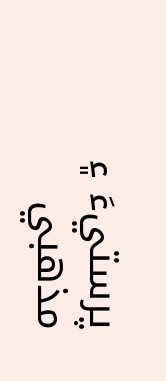پرستيءَ ۽ مذهبي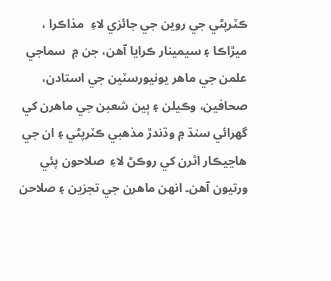ڪٽرپڻي جي روين جي جائزي لاءِ  مذاڪرا ، ميڙاڪا ۽ سيمينار ڪرايا آهن، جن ۾  سماجي علمن جي ماهر يونيورسٽين جي استادن، صحافين، وڪيلن ۽ ٻين شعبن جي ماهرن کي گهرائي سنڌ ۾ وڌندڙ مذهبي ڪٽرپڻي ۽ ان جي هاڃيڪار اثرن کي روڪڻ لاءِ  صلاحون پئي ورتيون آهن۔ انهن ماهرن جي تجزين ۽ صلاحن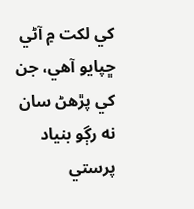کي لکت ۾ آڻي ڇپايو آهي، جن کي پڙهڻ سان نه رڳو بنياد پرستي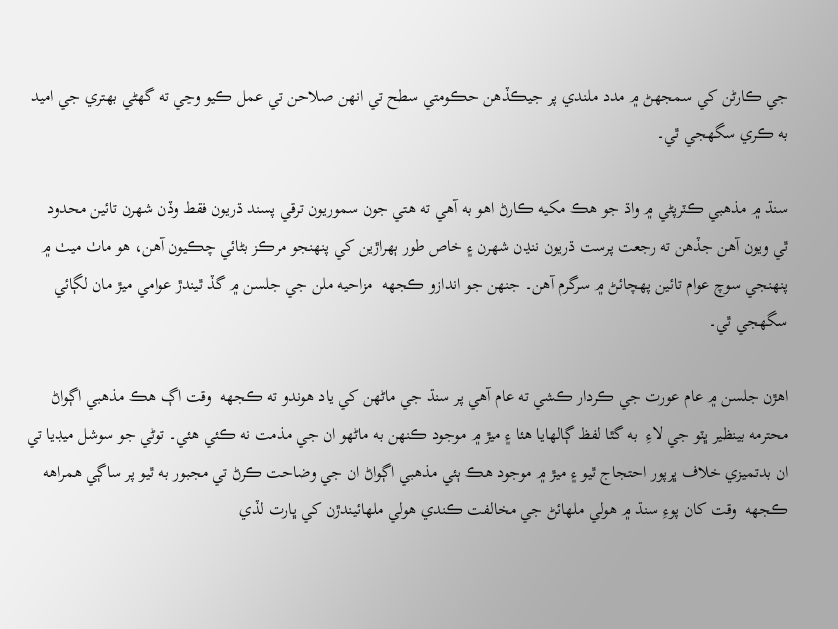جي ڪارڻن کي سمجهڻ ۾ مدد ملندي پر جيڪڏهن حڪومتي سطح تي انهن صلاحن تي عمل ڪيو وڃي ته گهڻي بهتري جي اميد به ڪري سگهجي ٿي۔

سنڌ ۾ مذهبي ڪٽرپڻي ۾ واڌ جو هڪ مکيه ڪارڻ اهو به آهي ته هتي جون سموريون ترقي پسند ڌريون فقط وڏن شهرن تائين محدود  ٿي ويون آهن جڏهن ته رجعت پرست ڌريون ننڍن شهرن ۽ خاص طور ٻهراڙين کي پنهنجو مرڪز بڻائي چڪيون آهن، هو ماٺ ميٺ ۾ پنهنجي سوچ عوام تائين پهچائڻ ۾ سرگرم آهن۔ جنهن جو اندازو ڪجهه  مزاحيه ملن جي جلسن ۾ گڏ ٿيندڙ عوامي ميڙ مان لڳائي سگهجي ٿي۔

اهڙن جلسن ۾ عام عورت جي ڪردار ڪشي ته عام آهي پر سنڌ جي ماڻهن کي ياد هوندو ته ڪجهه  وقت اڳ هڪ مذهبي اڳواڻ محترمه بينظير ڀٽو جي لاءِ  به گٿا لفظ ڳالهايا هئا ۽ ميڙ ۾ موجود ڪنهن به ماڻهو ان جي مذمت نه ڪئي هئي۔ توڻي جو سوشل ميڊيا تي ان بدتميزي خلاف ڀرپور احتجاج ٿيو ۽ ميڙ ۾ موجود هڪ ٻئي مذهبي اڳواڻ ان جي وضاحت ڪرڻ تي مجبور به ٿيو پر ساڳي همراهه ڪجهه  وقت کان پوءِ سنڌ ۾ هولي ملهائڻ جي مخالفت ڪندي هولي ملهائيندڙن کي ڀارت لڏي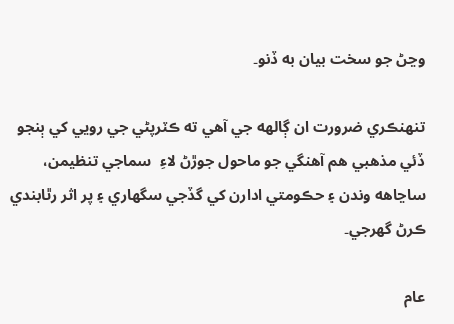وڃڻ جو سخت بيان به ڏنو۔

تنهنڪري ضرورت ان ڳالهه جي آهي ته ڪٽرپڻي جي رويي کي ٻنجو ڏئي مذهبي هم آهنگي جو ماحول جوڙڻ لاءِ  سماجي تنظيمن، ساڃاهه وندن ۽ حڪومتي ادارن کي گڏجي سگهاري ۽ پر اثر رٿابندي ڪرڻ گهرجي۔

عام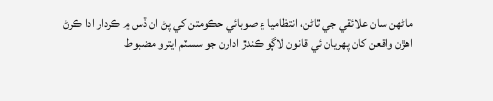ماڻهن سان علائقي جي ٿاڻن، انتظاميا ۽ صوبائي حڪومتن کي پڻ ان ڏس ۾ ڪردار ادا ڪرڻ اهڙن واقعن کان پهريان ئي قانون لاڳو ڪندڙ ادارن جو سسٽم ايترو مضبوط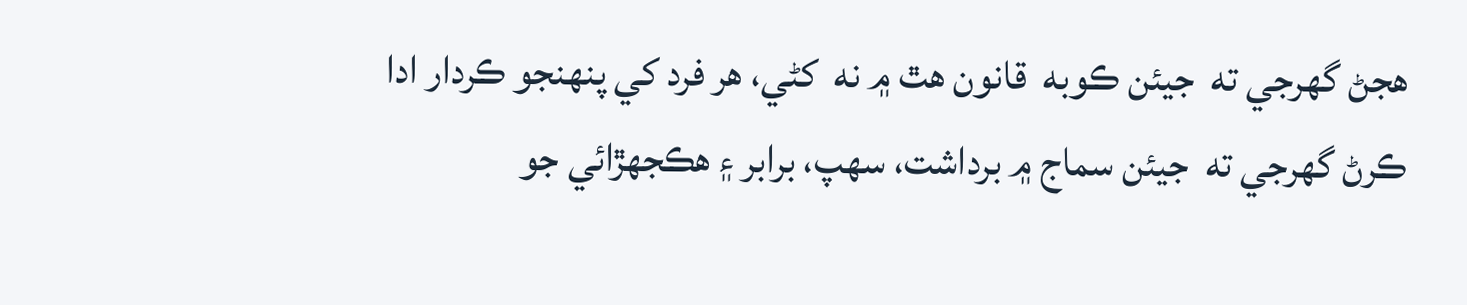هجڻ گهرجي ته  جيئن ڪوبه  قانون هٿ ۾ نه  کڻي، هر فرد کي پنهنجو ڪردار ادا ڪرڻ گهرجي ته  جيئن سماج ۾ برداشت، سهپ، برابر ۽ هڪجهڙائي جو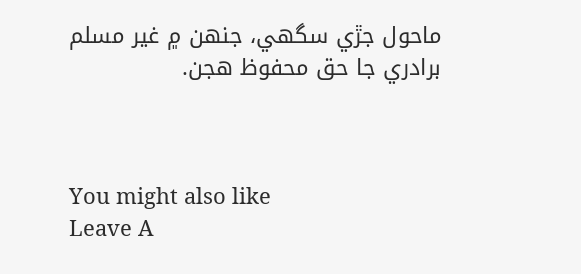ماحول جڙي سگهي، جنهن ۾ غير مسلم برادري جا حق محفوظ هجن.



You might also like
Leave A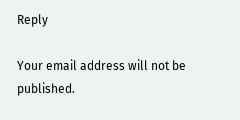Reply

Your email address will not be published.